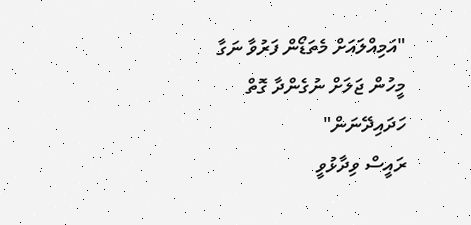"އަމިއްލައަށް މެތަޑޯން ފަރުވާ ނަގާ މީހުން ޖަލަށް ނުގެންދާ ގޮތް ހަދައިދޭނަން"
ރައީސް ވިދާޅުވީ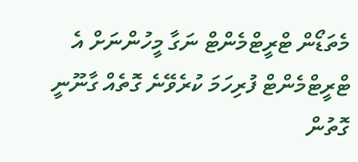މެތަޑޯން ޓްރީޓްމެންޓް ނަގާ މީހުންނަށް އެ ޓްރީޓްމެންޓް ފުރިހަމަ ކުރެވޭނެ ގޮތެއް ގާނޫނީ ގޮތުން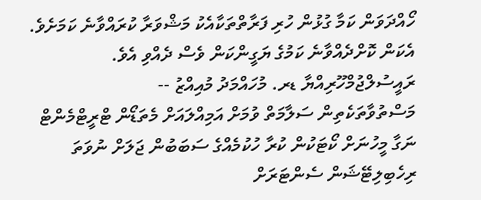ހޯއްދަވަން ކަމާ ގުޅުން ހުރި ފަރާތްތަކާއެކު މަޝްވަރާ ކުރައްވާނެ ކަމަށެވެ. އެކަން ކޮށްދެއްވާނެ ކަމުގެ ޔަގީންކަން ވެސް ދެއްވި އެވެ.
ރައީސުލްޖުމްހޫރިއްޔާ ޑރ. މުހައްމަދު މުއިއްޒު --
މަސްތުވާތަކެތިން ސަލާމަތް ވުމަށް އަމިއްލައަށް މެތަޑޯން ޓްރީޓްމެންޓް ނަގާ މީހުނަށް ކޯޓަކުން ކުރާ ހުކުމެއްގެ ސަބަބުން ޖަލަށް ނުވަތަ ރިހެބިލިޓޭޝަން ސެންޓަރަށް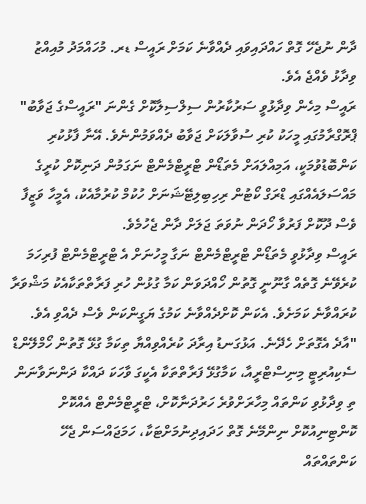ދާން ނުޖެހޭ ގޮތް ހައްދައިވައި ދެއްވާނެ ކަމަށް ރައީސް ޑރ. މުހައްމަދު މުއިއްޒު ވިދާޅު ވެއްޖެ އެވެ.
ރައީސް މިހެން ވިދާޅުވީ ސަރުކާރުން ސިލްސިލާކޮށް ގެންނަ "ރައީސްގެ ޖަވާބު" ޕްރޮގްރާމުގައި މީހަކު ކުރި ސުވާލަކަށް ޖަވާބު ދެއްވަމުންނެވެ. އޭނާ ފާޅުކުރި ކަންބޮޑުވުމަކީ، އަމިއްލައަށް މެތަޑޯން ޓްރީޓްމެންޓް ނަގަމުން ދަނިކޮށް ކުރީގެ މައްސަލައެއްގައި ޑްރަގް ކޯޓުން ރިހިބިލިޓޭޝަނަށް ހުކުމް ކުރުމާއެކު، އެމީހާ ވަޒީފާ ވެސް ދޫކޮށް ފަރުވާ ހޯދަން ނުވަތަ ޖަލަށް ދާން ޖެހުމެވެ.
ރައީސް ވިދާޅުވީ މެތަޑޯން ޓްރީޓްމެންޓް ނަގާ މީހުނަށް އެ ޓްރީޓްމެންޓް ފުރިހަމަ ކުރެވޭނެ ގޮތެއް ގާނޫނީ ގޮތުން ހޯއްދަވަން ކަމާ ގުޅުން ހުރި ފަރާތްތަކާއެކު މަޝްވަރާ ކުރައްވާނެ ކަމަށެވެ. އެކަން ކޮށްދެއްވާނެ ކަމުގެ ޔަގީންކަން ވެސް ދެއްވި އެވެ.
"އާދެ އެގޮތަށް ހެދޭނެ. އަޅުގަނޑު އިރާދަ ކުރެއްވިއްޔާ ތިކަމާ ގުޅޭ ގޮތުން ހޯމްލޭންޑް ސެކިއުރިޓީ މިނިސްޓްރީއާ، ކަމާގުޅޭ ފަރާތްތަކާ އެކީގަ ވާހަކަ ދައްކާ ދަންނަވާނަން ތި ވިދާޅުވި ކަންތައް މިހާރަށްވުރެ ހަރުދަނާކޮށް، ޓްރީޓްމެންޓް އެއްކޮށް ކޮންޓިނިއުކޮށް ނިންމޭނެ ގޮތް ހަދައިދިނުމަށްޓަކާ، ހަމަޖައްސަން ޖެހޭ ކަންތައްތައް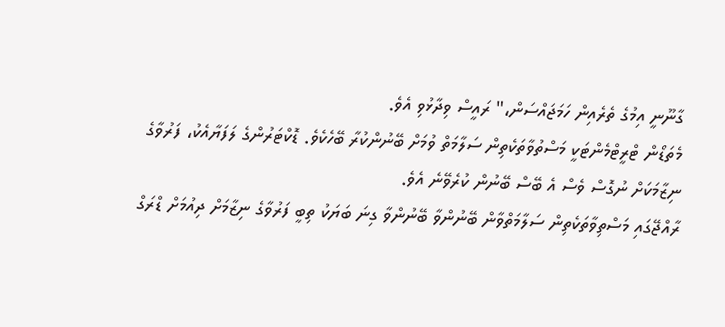ގާނޫނީ އިމުގެ ތެރެއިން ހަމަޖައްސަން،" ރައީސް ވިދާޅުވި އެވެ.
މެތަޑޯން ޓްރީޓްމެންޓަކީ މަސްތުވާތަކެތިން ސަލާމަތް ވުމަށް ބޭނުންކުރާ ބޭހެކެވެ. ޑޮކްޓަރުންގެ ލަފަޔާއެކު، ފަރުވާގެ ނިޒާމަކަށް ނުގޮސް ވެސް އެ ބޭސް ބޭނުން ކުރެވޭނެ އެވެ.
ރާއްޖޭގައި މަސްތިވާތަކެތިން ސަލާމަތްވާން ބޭނުންވާ ބޭނުންވާ ގިނަ ބަޔަކު ތިބީ ފަރުވާގެ ނިޒާމަށް ދިއުމަށް ޑްރަގް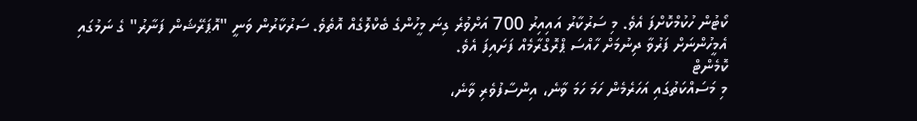ކޯޓުން ހުކުމްކޮށްފަ އެވެ. މި ސަރުކާރު އައިއިރު 700 އަށްވުރެ ގިނަ މީހުންގެ ބެކްލޮގެއް އޮތެވެ. ސަރުކާރުން ވަނީ "އޮޕަރޭޝަން ފަނާރު" ގެ ނަމުގައި އެމީހުންނަށް ފަރުވާ ދިނުމަށް ހާއްސަ ޕްރޮގްރާމެއް ފަށައިފަ އެވެ.
ކޮމެންޓް
މި މަސައްކަތުގައި އަހަރެމެން ހަމަ ހަމަ ވާނެ، އިންސާފުވެރި ވާނެ،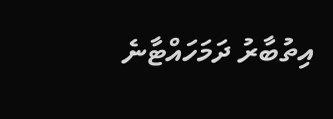އިތުބާރު ދަމަހައްޓާނެ